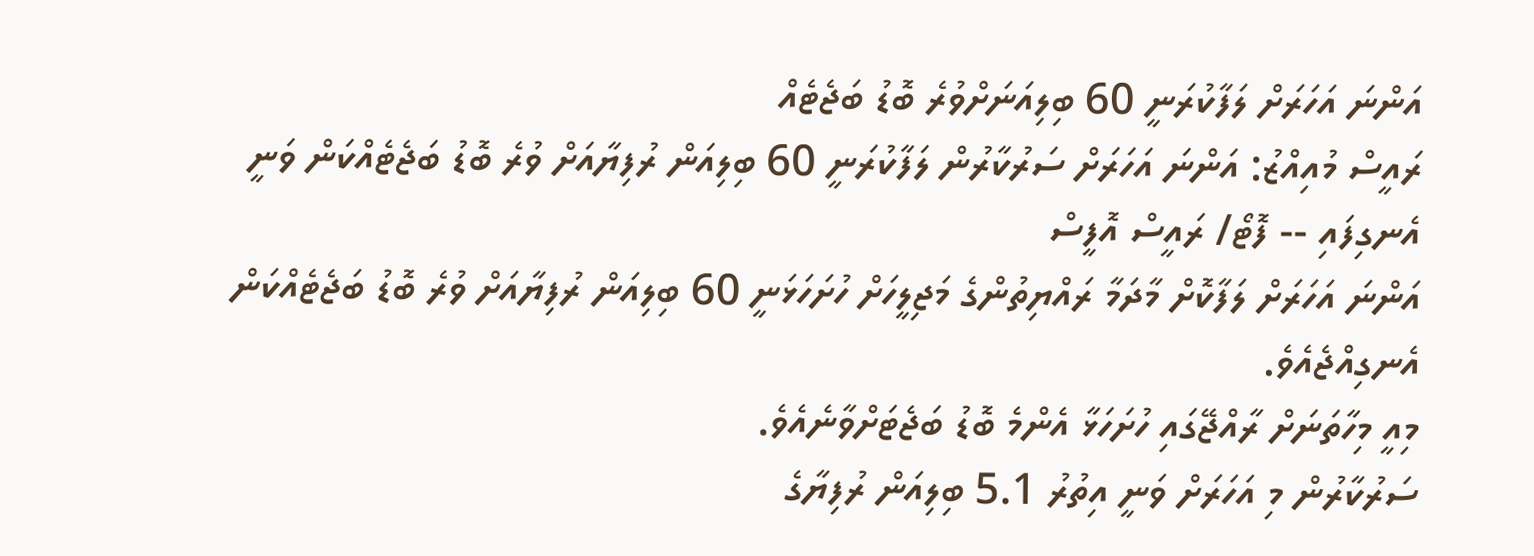އަންނަ އަހަރަށް ލަފާކުރަނީ 60 ބިލިއަނަށްވުރެ ބޮޑު ބަޖެޓެއް
ރައީސް މުއިއްޒު: އަންނަ އަހަރަށް ސަރުކާރުން ލަފާކުރަނީ 60 ބިލިއަން ރުފިޔާއަށް ވުރެ ބޮޑު ބަޖެޓެއްކަން ވަނީ އެނގިފައި -- ފޮޓޯ/ ރައީސް އޮފީސް
އަންނަ އަހަރަށް ލަފާކޮށް މާދަމާ ރައްޔިތުންގެ މަޖިލީހަށް ހުށަހަޅަނީ 60 ބިލިއަން ރުފިޔާއަށް ވުރެ ބޮޑު ބަޖެޓެއްކަން އެނގިއްޖެއެވެ.
މިއީ މިހާތަނަށް ރާއްޖޭގައި ހުށަހަޅާ އެންމެ ބޮޑު ބަޖެޓަށްވާނެއެވެ.
ސަރުކާރުން މި އަހަރަށް ވަނީ އިތުރު 5.1 ބިލިއަން ރުފިޔާގެ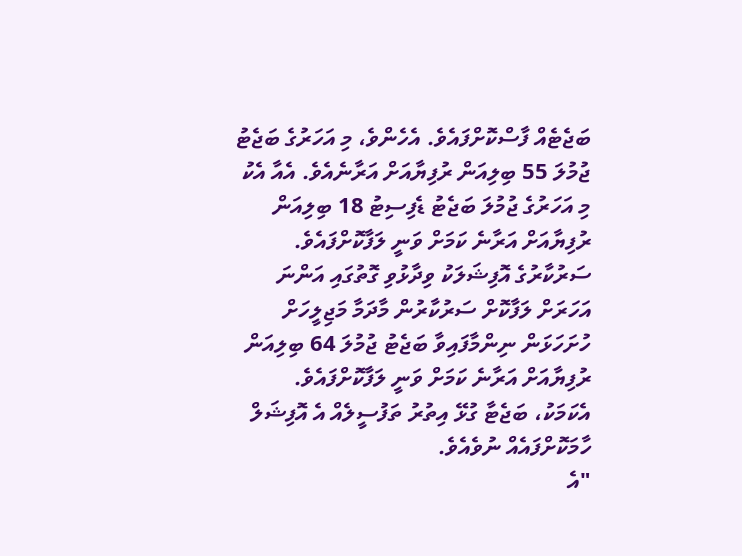ބަޖެޓެއް ފާސްކޮށްފައެވެ. އެހެންވެ، މި އަހަރުގެ ބަޖެޓު ޖުމުލަ 55 ބިލިއަން ރުފިޔާއަށް އަރާނެއެވެ. އެއާ އެކު މި އަހަރުގެ ޖުމުލަ ބަޖެޓު ޑެފިސިޓު 18 ބިލިއަން ރުފިޔާއަށް އަރާނެ ކަމަށް ވަނީ ލަފާކޮށްފައެވެ.
ސަރުކާރުގެ އޮފިޝަލަކު ވިދާޅުވި ގޮތުގައި އަންނަ އަހަރަށް ލަފާކޮށް ސަރުކާރުން މާދަމާ މަޖިލީހަށް ހުށަހަޅަން ނިންމާފައިވާ ބަޖެޓު ޖުމުލަ 64 ބިލިއަން ރުފިޔާއަށް އަރާނެ ކަމަށް ވަނީ ލަފާކޮށްފައެވެ.
އެކަމަކު، ބަޖެޓާ ގުޅޭ އިތުރު ތަފުސީލެއް އެ އޮފިޝަލް ހާމަކޮށްފައެއް ނުވެއެވެ.
"އެ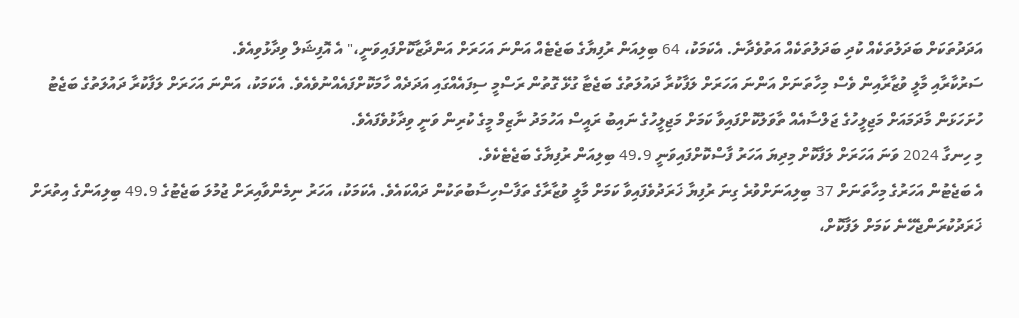އަދަދުތަކަށް ބަދަލުތަކެއް ކުދި ބަދަލުތަކެއް އަތުވެދާނެ. އެކަމަކު، 64 ބިލިއަން ރުފިޔާގެ ބަޖެޓެއް އަންނަ އަހަރަށް އަންދާޒާކޮށްފައިވަނީ،" އެ އޮފިޝަލް ވިދާޅުވިއެވެ.
ސަރުކާރާއި މާލީ ވުޒާރާއިން ވެސް މިހާތަނަށް އަންނަ އަހަރަށް ލަފާކުރާ ދައުލަތުގެ ބަޖެޓާ ގުޅޭ ގޮތުން ރަސްމީ ސިފައެއްގައި އަދަދެއް ހާމަކޮށްފައެއްނުވެއެވެ. އެކަމަކު، އަންނަ އަހަރަށް ލަފާކުރާ ދައުލަތުގެ ބަޖެޓު ހުށަހަޅަން މާދަމައަށް މަޖިލީހުގެ ޖަލްސާއެއް ތާވަލުކޮށްފައިވާ ކަމަށް މަޖިލީހުގެ ނައިބު ރައީސް އަހުމަދު ނާޒިމް މީގެ ކުރިން ވަނީ ވިދާޅުވެފައެވެ.
މި ހިނގާ 2024 ވަނަ އަހަރަށް ލަފާކޮށް މިދިޔަ އަހަރު ފާސްކޮށްފައިވަނީ 49.9 ބިލިއަން ރުފިޔާގެ ބަޖެޓެކެވެ.
އެ ބަޖެޓުން އަހަރުގެ މިހާތަނަށް 37 ބިލިއަނަށްވުރެ ގިނަ ރުފިޔާ ޚަރަދުވެފައިވާ ކަމަށް މާލީ ވުޒާރާގެ ތަފާސްހިސާބުތަކުން ދައްކައެވެ. އެކަމަކު، އަހަރު ނިމެންވާއިރަށް ޖުމުލަ ބަޖެޓުގެ 49.9 ބިލިއަންގެ އިތުރަށް ޚަރަދުކުރަންޖެހޭނެ ކަމަށް ލަފާކޮށް،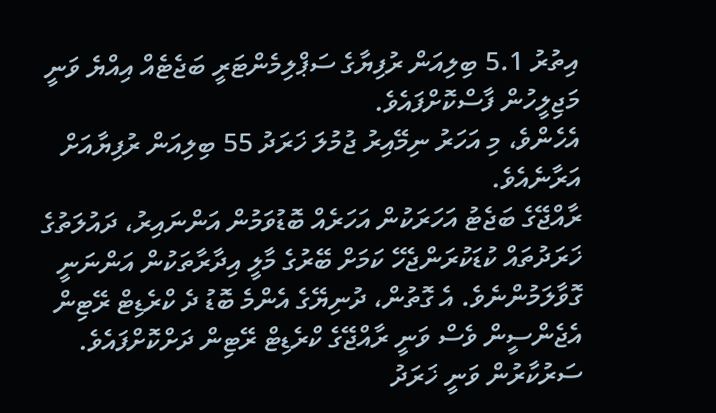އިތުރު 5.1 ބިލިއަން ރުފިޔާގެ ސަޕްލިމެންޓަރީ ބަޖެޓެއް އިއްޔެ ވަނީ މަޖިލީހުން ފާސްކޮށްފައެވެ.
އެހެންވެ، މި އަހަރު ނިމޭއިރު ޖުމުލަ ޚަރަދު 55 ބިލިއަން ރުފިޔާއަށް އަރާނެއެވެ.
ރާއްޖޭގެ ބަޖެޓު އަހަރަކުން އަހަރެއް ބޮޑުވަމުން އަންނައިރު، ދައުލަތުގެ ޚަރަދުތައް ކުޑަކުރަންޖެހޭ ކަމަށް ބޭރުގެ މާލީ އިދާރާތަކުން އަންނަނީ ގޮވާލަމުންނެވެ. އެ ގޮތުން، ދުނިޔޭގެ އެންމެ ބޮޑު ދެ ކްރެޑިޓް ރޭޓިން އެޖެންސީން ވެސް ވަނީ ރާއްޖޭގެ ކްރެޑިޓް ރޭޓިން ދަށްކޮށްފައެވެ.
ސަރުކާރުން ވަނީ ޚަރަދު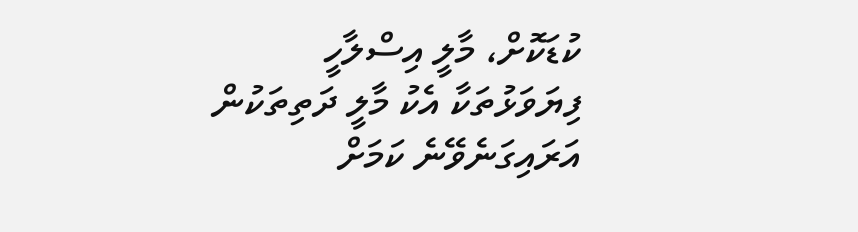ކުޑަކޮށް، މާލީ އިސްލާހީ ފިޔަވަޅުތަކާ އެކު މާލީ ދަތިތަކުން އަރައިގަނެވޭނެ ކަމަށް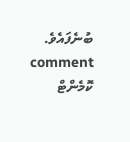ބުނެފައެވެ.
comment ކޮމެންޓް